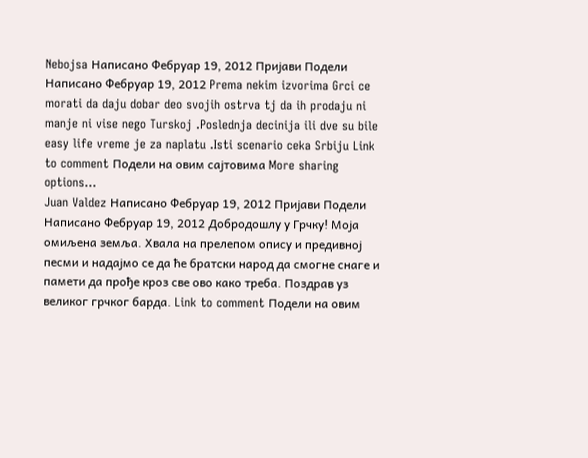Nebojsa Написано Фебруар 19, 2012 Пријави Подели Написано Фебруар 19, 2012 Prema nekim izvorima Grci ce morati da daju dobar deo svojih ostrva tj da ih prodaju ni manje ni vise nego Turskoj .Poslednja decinija ili dve su bile easy life vreme je za naplatu .Isti scenario ceka Srbiju Link to comment Подели на овим сајтовима More sharing options...
Juan Valdez Написано Фебруар 19, 2012 Пријави Подели Написано Фебруар 19, 2012 Добродошлу у Грчку! Моја омиљена земља. Хвала на прелепом опису и предивној песми и надајмо се да ће братски народ да смогне снаге и памети да прође кроз све ово како треба. Поздрав уз великог грчког барда. Link to comment Подели на овим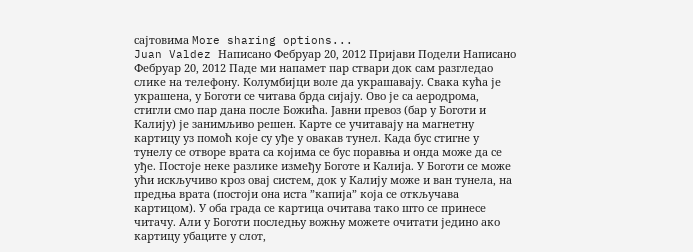сајтовима More sharing options...
Juan Valdez Написано Фебруар 20, 2012 Пријави Подели Написано Фебруар 20, 2012 Паде ми напамет пар ствари док сам разгледао слике на телефону. Колумбијци воле да украшавају. Свака кућа је украшена, у Боготи се читава брда сијају. Ово је са аеродрома, стигли смо пар дана после Божића. Јавни превоз (бар у Боготи и Калију) је занимљиво решен. Карте се учитавају на магнетну картицу уз помоћ које су уђе у овакав тунел. Када бус стигне у тунелу се отворе врата са којима се бус поравња и онда може да се уђе. Постоје неке разлике између Боготе и Калија. У Боготи се може ући искључиво кроз овај систем, док у Калију може и ван тунела, на предња врата (постоји она иста ”капија” која се откључава картицом). У оба града се картица очитава тако што се принесе читачу. Али у Боготи последњу вожњу можете очитати једино ако картицу убаците у слот,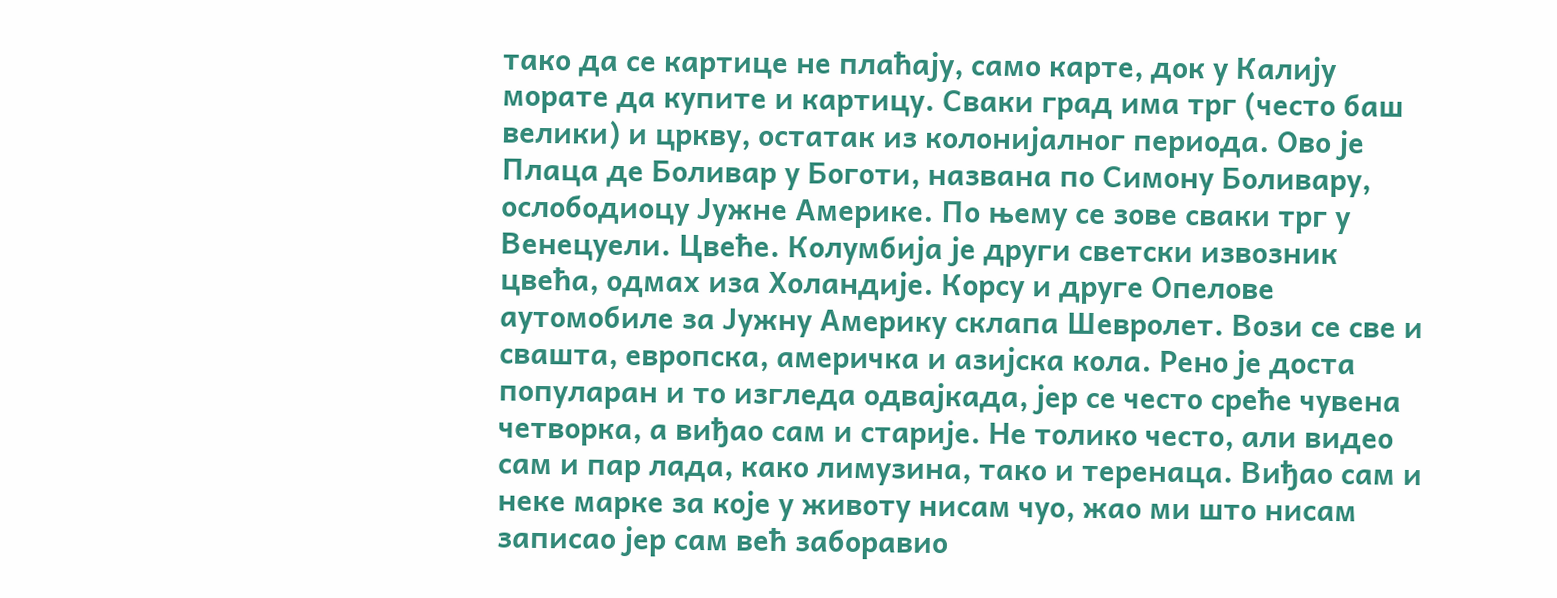тако да се картице не плаћају, само карте, док у Калију морате да купите и картицу. Сваки град има трг (често баш велики) и цркву, остатак из колонијалног периода. Ово је Плаца де Боливар у Боготи, названа по Симону Боливару, ослободиоцу Јужне Америке. По њему се зове сваки трг у Венецуели. Цвеће. Колумбија је други светски извозник цвећа, одмах иза Холандије. Корсу и друге Опелове аутомобиле за Јужну Америку склапа Шевролет. Вози се све и свашта, европска, америчка и азијска кола. Рено је доста популаран и то изгледа одвајкада, јер се често среће чувена четворка, а виђао сам и старије. Не толико често, али видео сам и пар лада, како лимузина, тако и теренаца. Виђао сам и неке марке за које у животу нисам чуо, жао ми што нисам записао јер сам већ заборавио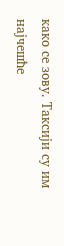како се зову. Таксији су им најчешће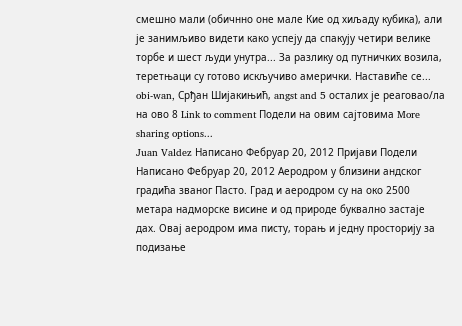смешно мали (обичнно оне мале Кие од хиљаду кубика), али је занимљиво видети како успеју да спакују четири велике торбе и шест људи унутра... За разлику од путничких возила, теретњаци су готово искључиво амерички. Наставиће се... obi-wan, Срђан Шијакињић, angst and 5 осталих је реаговао/ла на ово 8 Link to comment Подели на овим сајтовима More sharing options...
Juan Valdez Написано Фебруар 20, 2012 Пријави Подели Написано Фебруар 20, 2012 Аеродром у близини андског градића званог Пасто. Град и аеродром су на око 2500 метара надморске висине и од природе буквално застаје дах. Овај аеродром има писту, торањ и једну просторију за подизање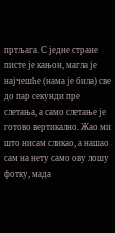пртљага. С једне стране писте је кањон, магла је најчешће (нама је била) све до пар секунди пре слетања, а само слетање је готово вертикално. Жао ми што нисам сликао, а нашао сам на нету само ову лошу фотку, мада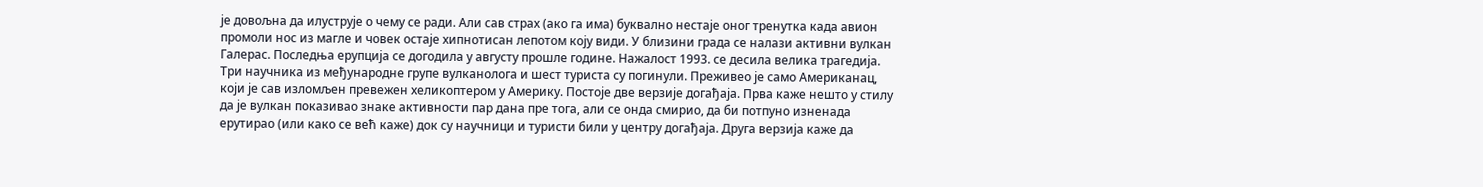је довољна да илуструје о чему се ради. Али сав страх (ако га има) буквално нестаје оног тренутка када авион промоли нос из магле и човек остаје хипнотисан лепотом коју види. У близини града се налази активни вулкан Галерас. Последња ерупција се догодила у августу прошле године. Нажалост 1993. се десила велика трагедија. Три научника из међународне групе вулканолога и шест туриста су погинули. Преживео је само Американац, који је сав изломљен превежен хеликоптером у Америку. Постоје две верзије догађаја. Прва каже нешто у стилу да је вулкан показивао знаке активности пар дана пре тога, али се онда смирио, да би потпуно изненада ерутирао (или како се већ каже) док су научници и туристи били у центру догађаја. Друга верзија каже да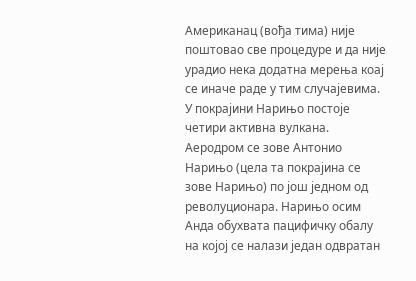Американац (вођа тима) није поштовао све процедуре и да није урадио нека додатна мерења коај се иначе раде у тим случајевима. У покрајини Нарињо постоје четири активна вулкана. Аеродром се зове Антонио Нарињо (цела та покрајина се зове Нарињо) по још једном од револуционара. Нарињо осим Анда обухвата пацифичку обалу на којој се налази један одвратан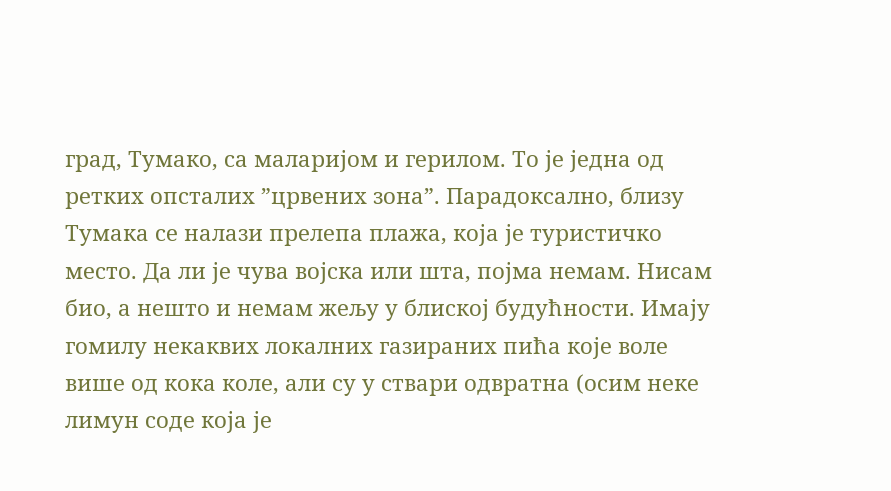град, Тумако, са маларијом и герилом. То је једна од ретких опсталих ”црвених зона”. Парадоксално, близу Тумака се налази прелепа плажа, која је туристичко место. Да ли је чува војска или шта, појма немам. Нисам био, а нешто и немам жељу у блиској будућности. Имају гомилу некаквих локалних газираних пића које воле више од кока коле, али су у ствари одвратна (осим неке лимун соде која је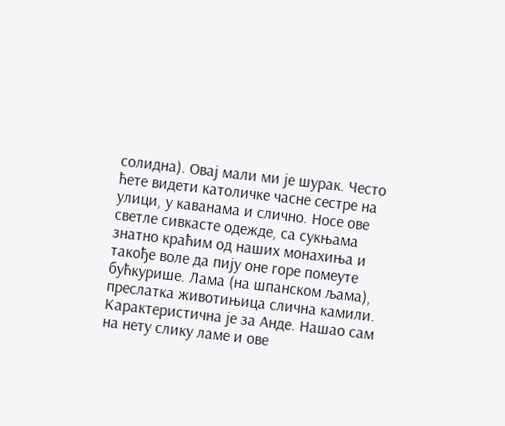солидна). Овај мали ми је шурак. Често ћете видети католичке часне сестре на улици, у каванама и слично. Носе ове светле сивкасте одежде, са сукњама знатно краћим од наших монахиња и такође воле да пију оне горе помеуте бућкурише. Лама (на шпанском љама), преслатка животињица слична камили. Карактеристична је за Анде. Нашао сам на нету слику ламе и ове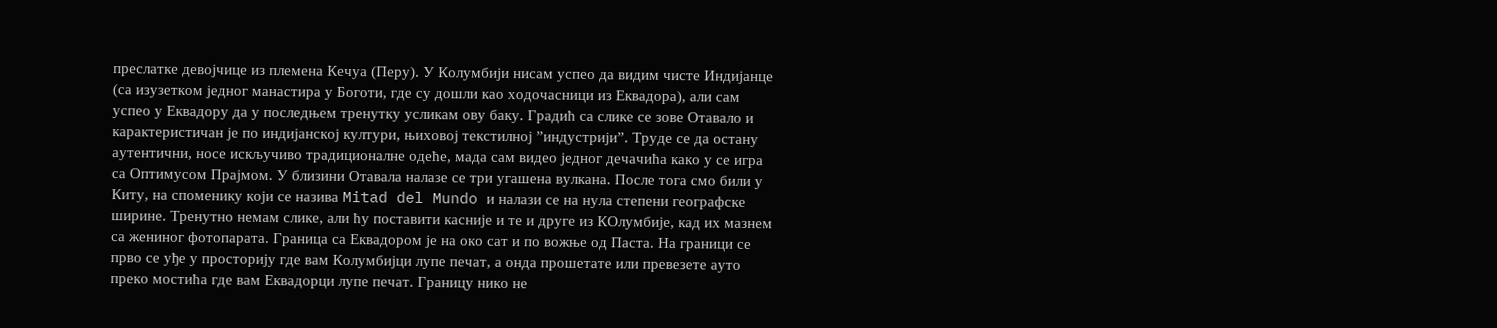преслатке девојчице из племена Кечуа (Перу). У Колумбији нисам успео да видим чисте Индијанце (са изузетком једног манастира у Боготи, где су дошли као ходочасници из Еквадора), али сам успео у Еквадору да у последњем тренутку усликам ову баку. Градић са слике се зове Отавало и карактеристичан је по индијанској култури, њиховој текстилној ”индустрији”. Труде се да остану аутентични, носе искључиво традиционалне одеће, мада сам видео једног дечачића како у се игра са Оптимусом Прајмом. У близини Отавала налазе се три угашена вулкана. После тога смо били у Киту, на споменику који се назива Mitad del Mundo и налази се на нула степени географске ширине. Тренутно немам слике, али ћу поставити касније и те и друге из КОлумбије, кад их мазнем са жениног фотопарата. Граница са Еквадором је на око сат и по вожње од Паста. На граници се прво се уђе у просторију где вам Колумбијци лупе печат, а онда прошетате или превезете ауто преко мостића где вам Еквадорци лупе печат. Границу нико не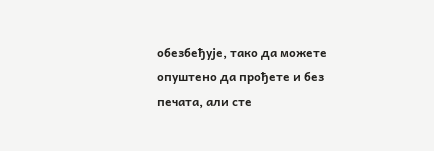обезбеђује, тако да можете опуштено да прођете и без печата, али сте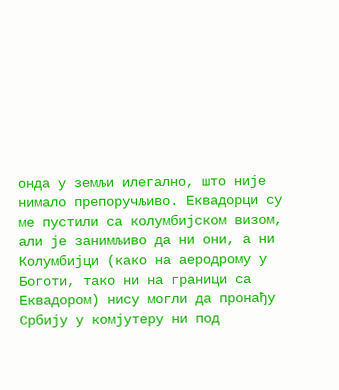онда у земљи илегално, што није нимало препоручљиво. Еквадорци су ме пустили са колумбијском визом, али је занимљиво да ни они, а ни Колумбијци (како на аеродрому у Боготи, тако ни на граници са Еквадором) нису могли да пронађу Србију у комјутеру ни под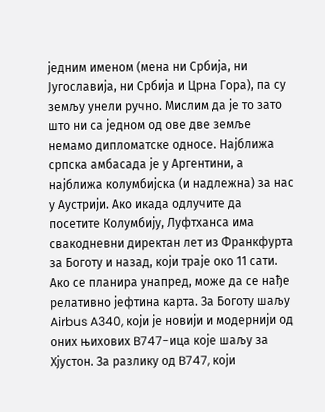једним именом (мена ни Србија, ни Југославија, ни Србија и Црна Гора), па су земљу унели ручно. Мислим да је то зато што ни са једном од ове две земље немамо дипломатске односе. Најближа српска амбасада је у Аргентини, а најближа колумбијска (и надлежна) за нас у Аустрији. Ако икада одлучите да посетите Колумбију, Луфтханса има свакодневни директан лет из Франкфурта за Боготу и назад, који траје око 11 сати. Ако се планира унапред, може да се нађе релативно јефтина карта. За Боготу шаљу Airbus A340, који је новији и модернији од оних њихових B747-ица које шаљу за Хјустон. За разлику од B747, који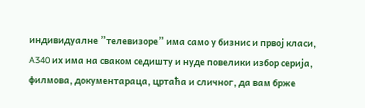индивидуалне ”телевизоре” има само у бизнис и првој класи, A340 их има на сваком седишту и нуде повелики избор серија, филмова, документараца, цртаћа и сличног, да вам брже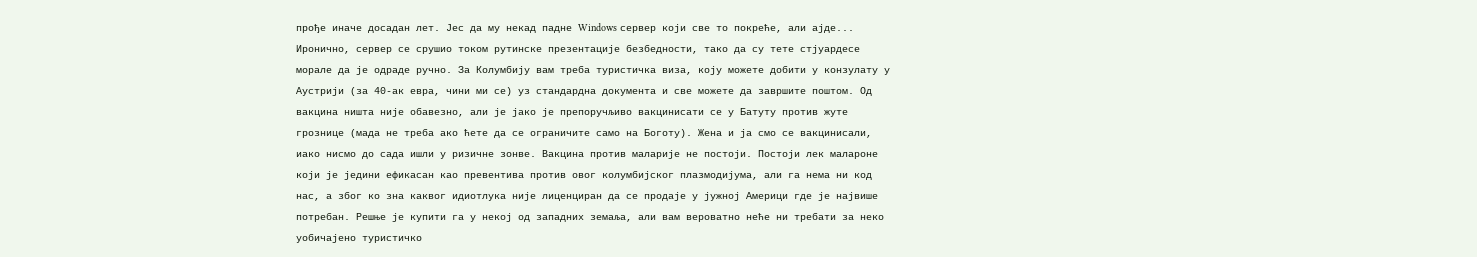прође иначе досадан лет. Јес да му некад падне Windows сервер који све то покреће, али ајде... Иронично, сервер се срушио током рутинске презентације безбедности, тако да су тете стјуардесе морале да је одраде ручно. За Колумбију вам треба туристичка виза, коју можете добити у конзулату у Аустрији (за 40-ак евра, чини ми се) уз стандардна документа и све можете да завршите поштом. Од вакцина ништа није обавезно, али је јако је препоручљиво вакцинисати се у Батуту против жуте грознице (мада не треба ако ћете да се ограничите само на Боготу). Жена и ја смо се вакцинисали, иако нисмо до сада ишли у ризичне зонве. Вакцина против маларије не постоји. Постоји лек малароне који је једини ефикасан као превентива против овог колумбијског плазмодијума, али га нема ни код нас, а због ко зна каквог идиотлука није лиценциран да се продаје у јужној Америци где је највише потребан. Решње је купити га у некој од западних земаља, али вам вероватно неће ни требати за неко уобичајено туристичко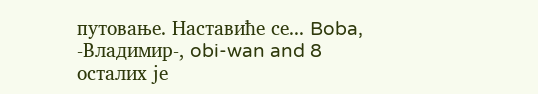путовање. Наставиће се... Boba, -Владимир-, obi-wan and 8 осталих је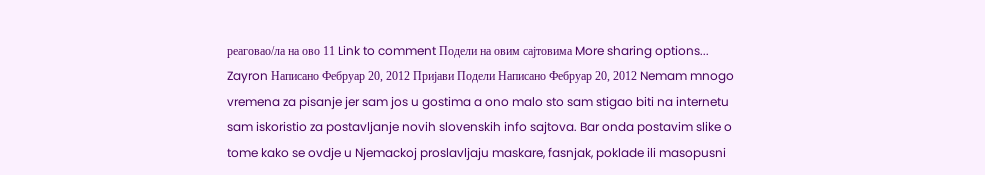реаговао/ла на ово 11 Link to comment Подели на овим сајтовима More sharing options...
Zayron Написано Фебруар 20, 2012 Пријави Подели Написано Фебруар 20, 2012 Nemam mnogo vremena za pisanje jer sam jos u gostima a ono malo sto sam stigao biti na internetu sam iskoristio za postavljanje novih slovenskih info sajtova. Bar onda postavim slike o tome kako se ovdje u Njemackoj proslavljaju maskare, fasnjak, poklade ili masopusni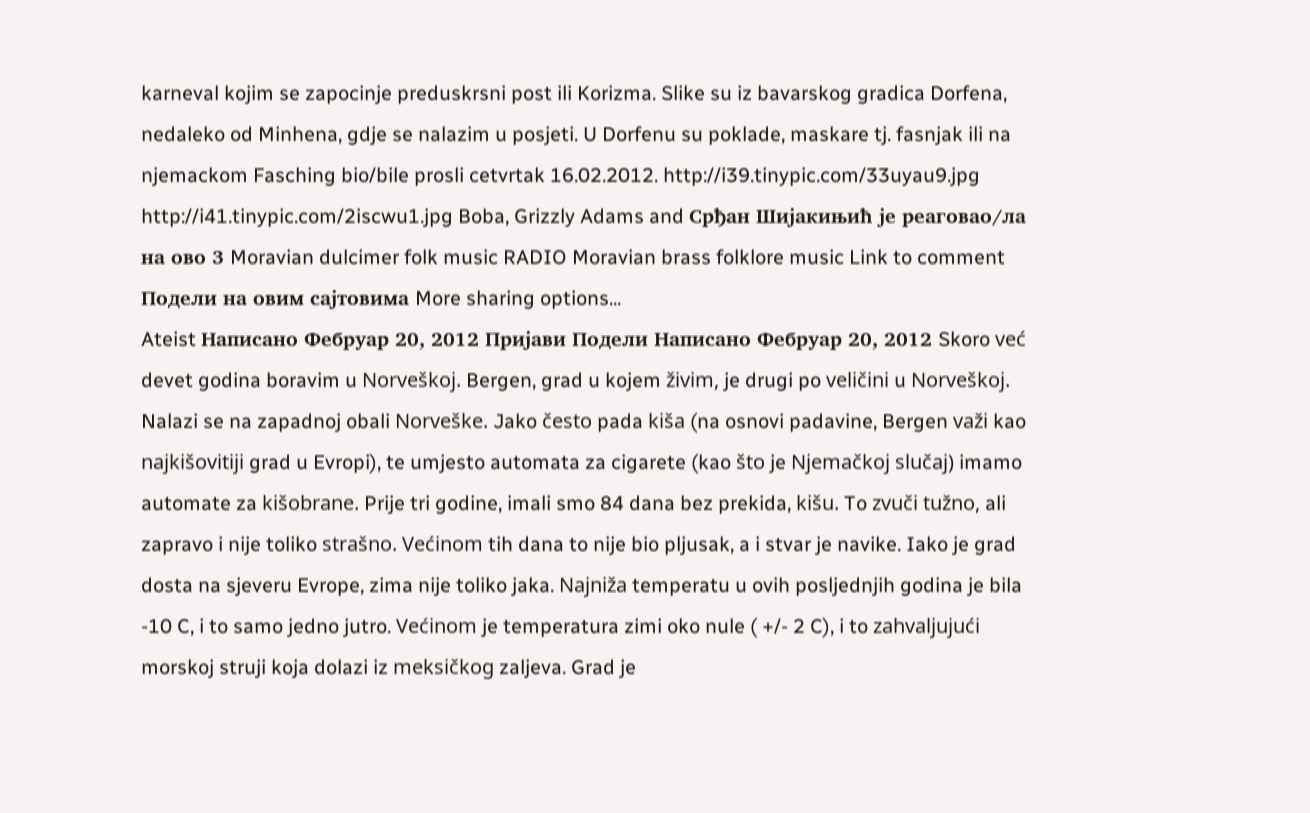karneval kojim se zapocinje preduskrsni post ili Korizma. Slike su iz bavarskog gradica Dorfena, nedaleko od Minhena, gdje se nalazim u posjeti. U Dorfenu su poklade, maskare tj. fasnjak ili na njemackom Fasching bio/bile prosli cetvrtak 16.02.2012. http://i39.tinypic.com/33uyau9.jpg http://i41.tinypic.com/2iscwu1.jpg Boba, Grizzly Adams and Срђан Шијакињић је реаговао/ла на ово 3 Moravian dulcimer folk music RADIO Moravian brass folklore music Link to comment Подели на овим сајтовима More sharing options...
Ateist Написано Фебруар 20, 2012 Пријави Подели Написано Фебруар 20, 2012 Skoro već devet godina boravim u Norveškoj. Bergen, grad u kojem živim, je drugi po veličini u Norveškoj. Nalazi se na zapadnoj obali Norveške. Jako često pada kiša (na osnovi padavine, Bergen važi kao najkišovitiji grad u Evropi), te umjesto automata za cigarete (kao što je Njemačkoj slučaj) imamo automate za kišobrane. Prije tri godine, imali smo 84 dana bez prekida, kišu. To zvuči tužno, ali zapravo i nije toliko strašno. Većinom tih dana to nije bio pljusak, a i stvar je navike. Iako je grad dosta na sjeveru Evrope, zima nije toliko jaka. Najniža temperatu u ovih posljednjih godina je bila -10 C, i to samo jedno jutro. Većinom je temperatura zimi oko nule ( +/- 2 C), i to zahvaljujući morskoj struji koja dolazi iz meksičkog zaljeva. Grad je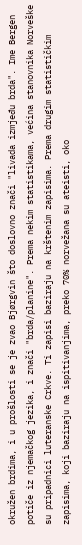okružen brdima, i u prošlosti se je zvao Bjørgvin što doslovno znači "livada izmjeđu brda". Ime Bergen potiče iz njemačkog jezika, i znači "brda/planine". Prema nekim statistikama, većina stanovnika Norveške su pripadnici luteranske Crkve. Ti zapisi baziraju na krštenim zapisima. Prema drugim statističkim zapisima, koji baziraju na ispitivanjima, preko 70% norvežana su ateisti, oko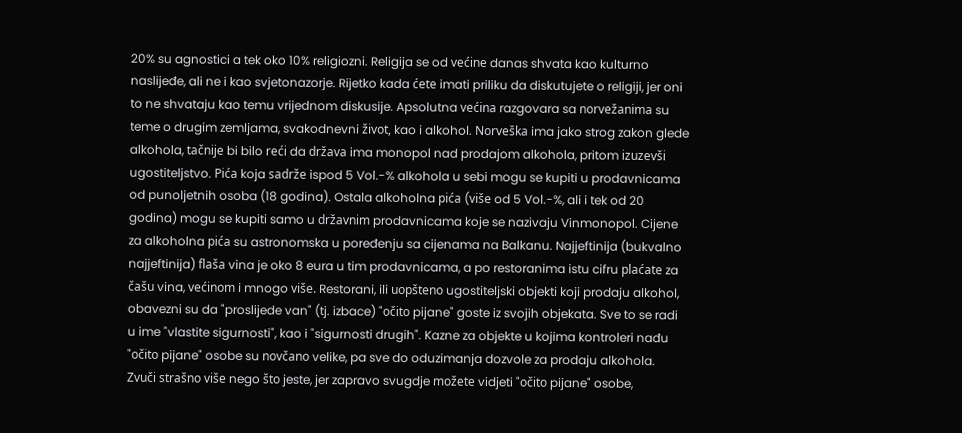20% su agnostici a tek oko 10% religiozni. Religija se od većine danas shvata kao kulturno naslijeđe, ali ne i kao svjetonazorje. Rijetko kada ćete imati priliku da diskutujete o religiji, jer oni to ne shvataju kao temu vrijednom diskusije. Apsolutna većina razgovara sa norvežanima su teme o drugim zemljama, svakodnevni život, kao i alkohol. Norveška ima jako strog zakon glede alkohola, tačnije bi bilo reći da država ima monopol nad prodajom alkohola, pritom izuzevši ugostiteljstvo. Pića koja sadrže ispod 5 Vol.-% alkohola u sebi mogu se kupiti u prodavnicama od punoljetnih osoba (18 godina). Ostala alkoholna pića (više od 5 Vol.-%, ali i tek od 20 godina) mogu se kupiti samo u državnim prodavnicama koje se nazivaju Vinmonopol. Cijene za alkoholna pića su astronomska u poređenju sa cijenama na Balkanu. Najjeftinija (bukvalno najjeftinija) flaša vina je oko 8 eura u tim prodavnicama, a po restoranima istu cifru plaćate za čašu vina, većinom i mnogo više. Restorani, ili uopšteno ugostiteljski objekti koji prodaju alkohol, obavezni su da "proslijede van" (tj. izbace) "očito pijane" goste iz svojih objekata. Sve to se radi u ime "vlastite sigurnosti", kao i "sigurnosti drugih". Kazne za objekte u kojima kontroleri nađu "očito pijane" osobe su novčano velike, pa sve do oduzimanja dozvole za prodaju alkohola. Zvuči strašno više nego što jeste, jer zapravo svugdje možete vidjeti "očito pijane" osobe,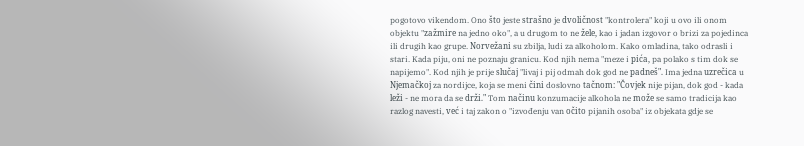pogotovo vikendom. Ono što jeste strašno je dvoličnost "kontrolera" koji u ovo ili onom objektu "zažmire na jedno oko", a u drugom to ne žele, kao i jadan izgovor o brizi za pojedinca ili drugih kao grupe. Norvežani su zbilja, ludi za alkoholom. Kako omladina, tako odrasli i stari. Kada piju, oni ne poznaju granicu. Kod njih nema "meze i pića, pa polako s tim dok se napijemo". Kod njih je prije slučaj "livaj i pij odmah dok god ne padneš". Ima jedna uzrečica u Njemačkoj za nordijce, koja se meni čini doslovno tačnom: "Čovjek nije pijan, dok god - kada leži - ne mora da se drži." Tom načinu konzumacije alkohola ne može se samo tradicija kao razlog navesti, već i taj zakon o "izvođenju van očito pijanih osoba" iz objekata gdje se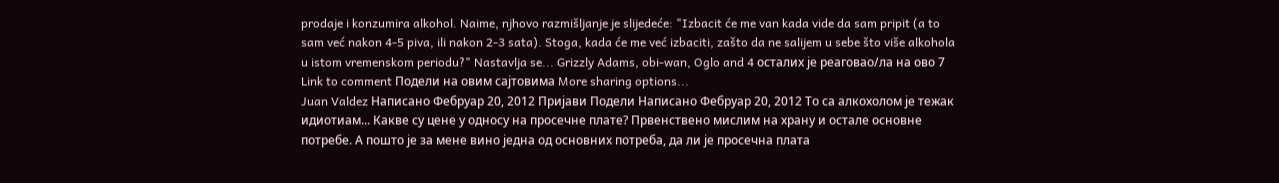prodaje i konzumira alkohol. Naime, njhovo razmišljanje je slijedeće: "Izbacit će me van kada vide da sam pripit (a to sam već nakon 4-5 piva, ili nakon 2-3 sata). Stoga, kada će me već izbaciti, zašto da ne salijem u sebe što više alkohola u istom vremenskom periodu?" Nastavlja se... Grizzly Adams, obi-wan, Oglo and 4 осталих је реаговао/ла на ово 7 Link to comment Подели на овим сајтовима More sharing options...
Juan Valdez Написано Фебруар 20, 2012 Пријави Подели Написано Фебруар 20, 2012 То са алкохолом је тежак идиотиам... Какве су цене у односу на просечне плате? Првенствено мислим на храну и остале основне потребе. А пошто је за мене вино једна од основних потреба, да ли је просечна плата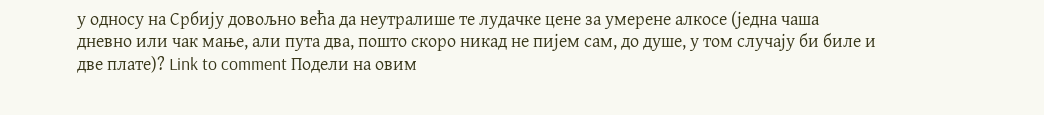у односу на Србију довољно већа да неутралише те лудачке цене за умерене алкосе (једна чаша дневно или чак мање, али пута два, пошто скоро никад не пијем сам, до душе, у том случају би биле и две плате)? Link to comment Подели на овим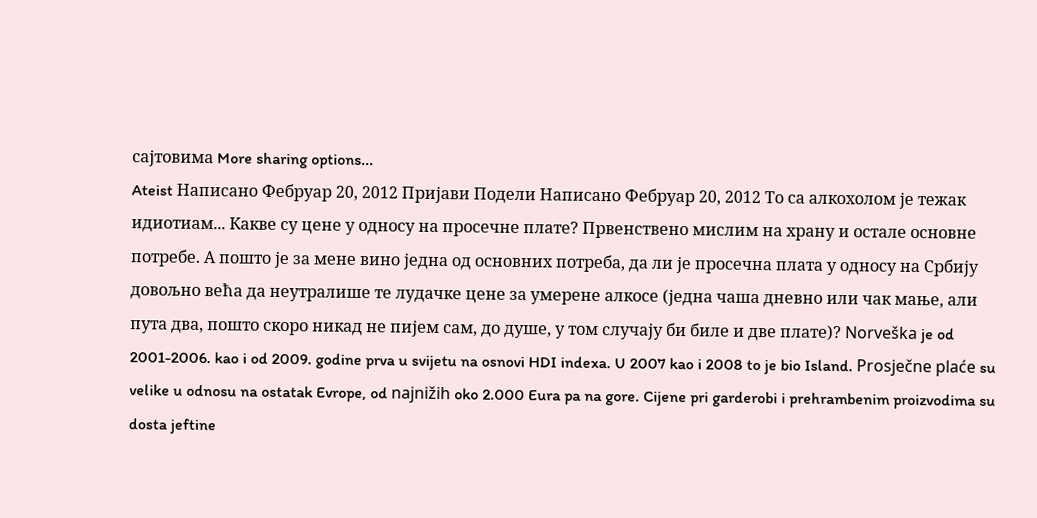сајтовима More sharing options...
Ateist Написано Фебруар 20, 2012 Пријави Подели Написано Фебруар 20, 2012 То са алкохолом је тежак идиотиам... Какве су цене у односу на просечне плате? Првенствено мислим на храну и остале основне потребе. А пошто је за мене вино једна од основних потреба, да ли је просечна плата у односу на Србију довољно већа да неутралише те лудачке цене за умерене алкосе (једна чаша дневно или чак мање, али пута два, пошто скоро никад не пијем сам, до душе, у том случају би биле и две плате)? Norveška je od 2001-2006. kao i od 2009. godine prva u svijetu na osnovi HDI indexa. U 2007 kao i 2008 to je bio Island. Prosječne plaće su velike u odnosu na ostatak Evrope, od najnižih oko 2.000 Eura pa na gore. Cijene pri garderobi i prehrambenim proizvodima su dosta jeftine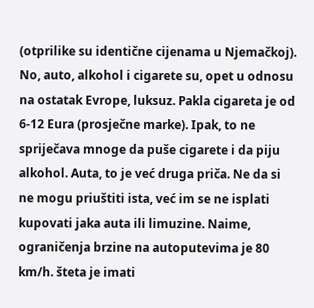(otprilike su identične cijenama u Njemačkoj). No, auto, alkohol i cigarete su, opet u odnosu na ostatak Evrope, luksuz. Pakla cigareta je od 6-12 Eura (prosječne marke). Ipak, to ne spriječava mnoge da puše cigarete i da piju alkohol. Auta, to je već druga priča. Ne da si ne mogu priuštiti ista, već im se ne isplati kupovati jaka auta ili limuzine. Naime, ograničenja brzine na autoputevima je 80 km/h. šteta je imati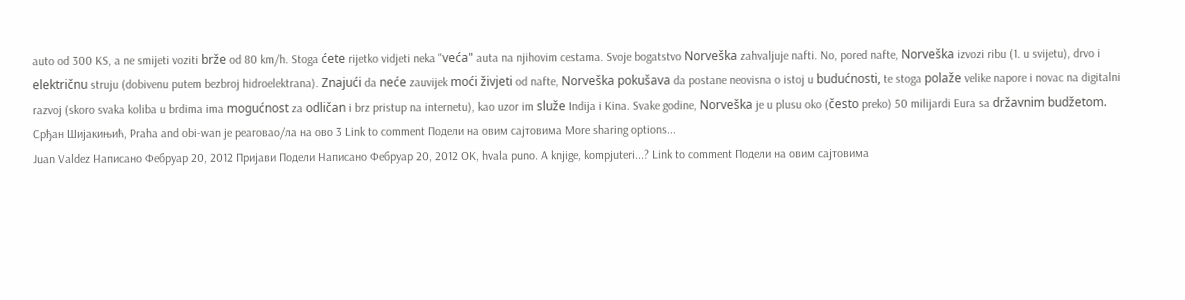auto od 300 KS, a ne smijeti voziti brže od 80 km/h. Stoga ćete rijetko vidjeti neka "veća" auta na njihovim cestama. Svoje bogatstvo Norveška zahvaljuje nafti. No, pored nafte, Norveška izvozi ribu (1. u svijetu), drvo i električnu struju (dobivenu putem bezbroj hidroelektrana). Znajući da neće zauvijek moći živjeti od nafte, Norveška pokušava da postane neovisna o istoj u budućnosti, te stoga polaže velike napore i novac na digitalni razvoj (skoro svaka koliba u brdima ima mogućnost za odličan i brz pristup na internetu), kao uzor im služe Indija i Kina. Svake godine, Norveška je u plusu oko (često preko) 50 milijardi Eura sa državnim budžetom. Срђан Шијакињић, Praha and obi-wan је реаговао/ла на ово 3 Link to comment Подели на овим сајтовима More sharing options...
Juan Valdez Написано Фебруар 20, 2012 Пријави Подели Написано Фебруар 20, 2012 OK, hvala puno. A knjige, kompjuteri...? Link to comment Подели на овим сајтовима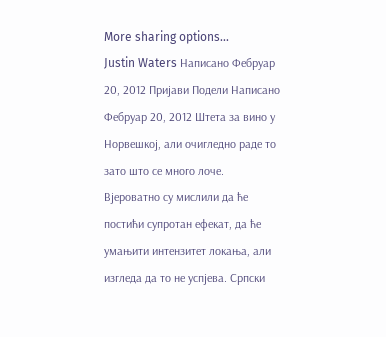More sharing options...
Justin Waters Написано Фебруар 20, 2012 Пријави Подели Написано Фебруар 20, 2012 Штета за вино у Норвешкој, али очигледно раде то зато што се много лоче. Вјероватно су мислили да ће постићи супротан ефекат, да ће умањити интензитет локања, али изгледа да то не успјева. Српски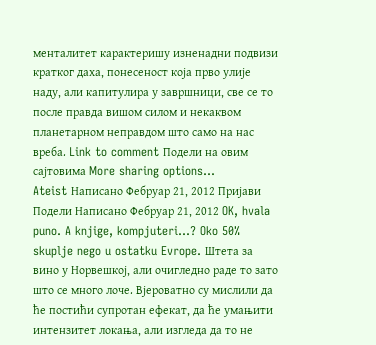менталитет карактеришу изненадни подвизи кратког даха, понесеност која прво улије наду, али капитулира у завршници, све се то после правда вишом силом и некаквом планетарном неправдом што само на нас вреба. Link to comment Подели на овим сајтовима More sharing options...
Ateist Написано Фебруар 21, 2012 Пријави Подели Написано Фебруар 21, 2012 OK, hvala puno. A knjige, kompjuteri...? Oko 50% skuplje nego u ostatku Evrope. Штета за вино у Норвешкој, али очигледно раде то зато што се много лоче. Вјероватно су мислили да ће постићи супротан ефекат, да ће умањити интензитет локања, али изгледа да то не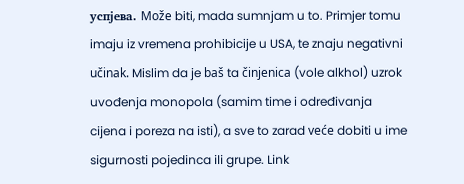успјева. Može biti, mada sumnjam u to. Primjer tomu imaju iz vremena prohibicije u USA, te znaju negativni učinak. Mislim da je baš ta činjenica (vole alkhol) uzrok uvođenja monopola (samim time i određivanja cijena i poreza na isti), a sve to zarad veće dobiti u ime sigurnosti pojedinca ili grupe. Link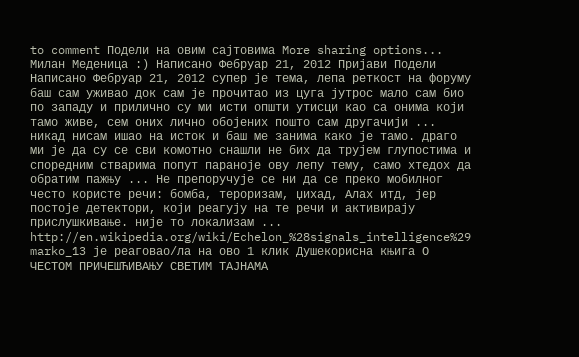to comment Подели на овим сајтовима More sharing options...
Милан Меденица :) Написано Фебруар 21, 2012 Пријави Подели Написано Фебруар 21, 2012 супер је тема, лепа реткост на форуму баш сам уживао док сам је прочитао из цуга јутрос мало сам био по западу и прилично су ми исти општи утисци као са онима који тамо живе, сем оних лично обојених пошто сам другачији ... никад нисам ишао на исток и баш ме занима како је тамо. драго ми је да су се сви комотно снашли не бих да трујем глупостима и споредним стварима попут параноје ову лепу тему, само хтедох да обратим пажњу ... Не препоручује се ни да се преко мобилног често користе речи: бомба, тероризам, џихад, Алах итд, јер постоје детектори, који реагују на те речи и активирају прислушкивање. није то локализам ... http://en.wikipedia.org/wiki/Echelon_%28signals_intelligence%29 marko_13 је реаговао/ла на ово 1 клик Душекорисна књига О ЧЕСТОМ ПРИЧЕШЋИВАЊУ СВЕТИМ ТАЈНАМА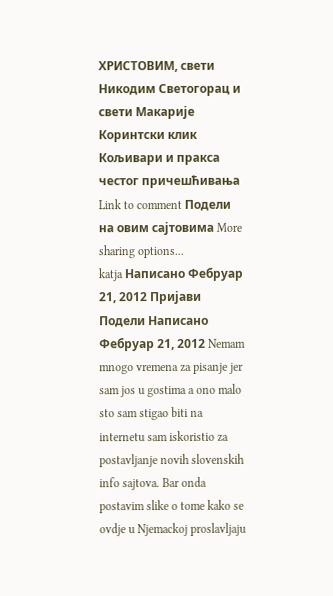ХРИСТОВИМ, свети Никодим Светогорац и свети Макарије Коринтски клик Кољивари и пракса честог причешћивања Link to comment Подели на овим сајтовима More sharing options...
katja Написано Фебруар 21, 2012 Пријави Подели Написано Фебруар 21, 2012 Nemam mnogo vremena za pisanje jer sam jos u gostima a ono malo sto sam stigao biti na internetu sam iskoristio za postavljanje novih slovenskih info sajtova. Bar onda postavim slike o tome kako se ovdje u Njemackoj proslavljaju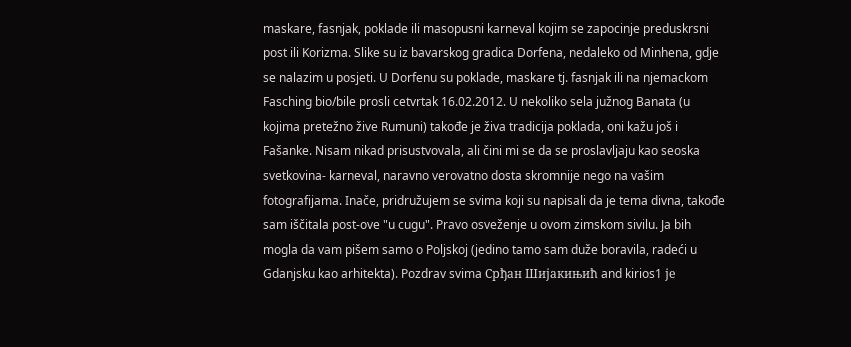maskare, fasnjak, poklade ili masopusni karneval kojim se zapocinje preduskrsni post ili Korizma. Slike su iz bavarskog gradica Dorfena, nedaleko od Minhena, gdje se nalazim u posjeti. U Dorfenu su poklade, maskare tj. fasnjak ili na njemackom Fasching bio/bile prosli cetvrtak 16.02.2012. U nekoliko sela južnog Banata (u kojima pretežno žive Rumuni) takođe je živa tradicija poklada, oni kažu još i Fašanke. Nisam nikad prisustvovala, ali čini mi se da se proslavljaju kao seoska svetkovina- karneval, naravno verovatno dosta skromnije nego na vašim fotografijama. Inače, pridružujem se svima koji su napisali da je tema divna, takođe sam iščitala post-ove "u cugu". Pravo osveženje u ovom zimskom sivilu. Ja bih mogla da vam pišem samo o Poljskoj (jedino tamo sam duže boravila, radeći u Gdanjsku kao arhitekta). Pozdrav svima Срђан Шијакињић and kirios1 је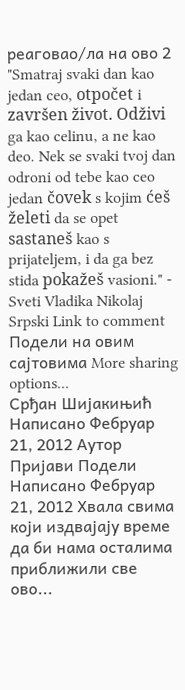реаговао/ла на ово 2 "Smatraj svaki dan kao jedan ceo, otpočet i završen život. Odživi ga kao celinu, a ne kao deo. Nek se svaki tvoj dan odroni od tebe kao ceo jedan čovek s kojim ćeš želeti da se opet sastaneš kao s prijateljem, i da ga bez stida pokažeš vasioni." - Sveti Vladika Nikolaj Srpski Link to comment Подели на овим сајтовима More sharing options...
Срђан Шијакињић Написано Фебруар 21, 2012 Аутор Пријави Подели Написано Фебруар 21, 2012 Хвала свима који издвајају време да би нама осталима приближили све ово...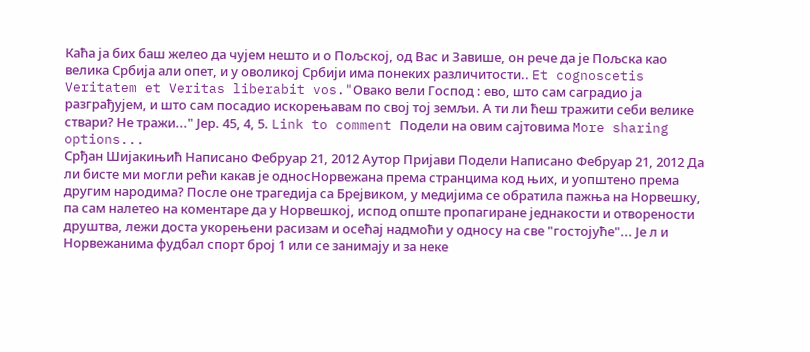Каћа ја бих баш желео да чујем нешто и о Пољској, од Вас и Завише, он рече да је Пољска као велика Србија али опет, и у оволикој Србији има понеких различитости.. Et cognoscetis Veritatem et Veritas liberabit vos."Овако вели Господ : ево, што сам саградио ја разграђујем, и што сам посадио искорењавам по свој тој земљи. А ти ли ћеш тражити себи велике ствари? Не тражи..." Јер. 45, 4, 5. Link to comment Подели на овим сајтовима More sharing options...
Срђан Шијакињић Написано Фебруар 21, 2012 Аутор Пријави Подели Написано Фебруар 21, 2012 Да ли бисте ми могли рећи какав је односНорвежана према странцима код њих, и уопштено према другим народима? После оне трагедија са Брејвиком, у медијима се обратила пажња на Норвешку, па сам налетео на коментаре да у Норвешкој, испод опште пропагиране једнакости и отворености друштва, лежи доста укорењени расизам и осећај надмоћи у односу на све "гостојуће"... Је л и Норвежанима фудбал спорт број 1 или се занимају и за неке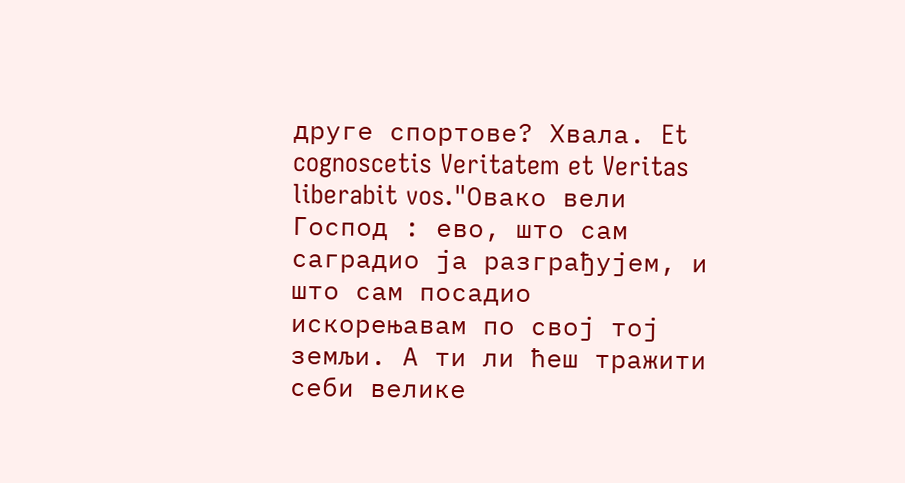друге спортове? Хвала. Et cognoscetis Veritatem et Veritas liberabit vos."Овако вели Господ : ево, што сам саградио ја разграђујем, и што сам посадио искорењавам по свој тој земљи. А ти ли ћеш тражити себи велике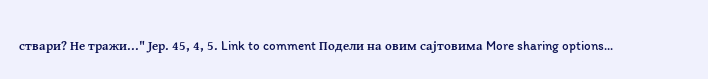ствари? Не тражи..." Јер. 45, 4, 5. Link to comment Подели на овим сајтовима More sharing options...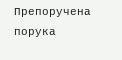Препоручена порука